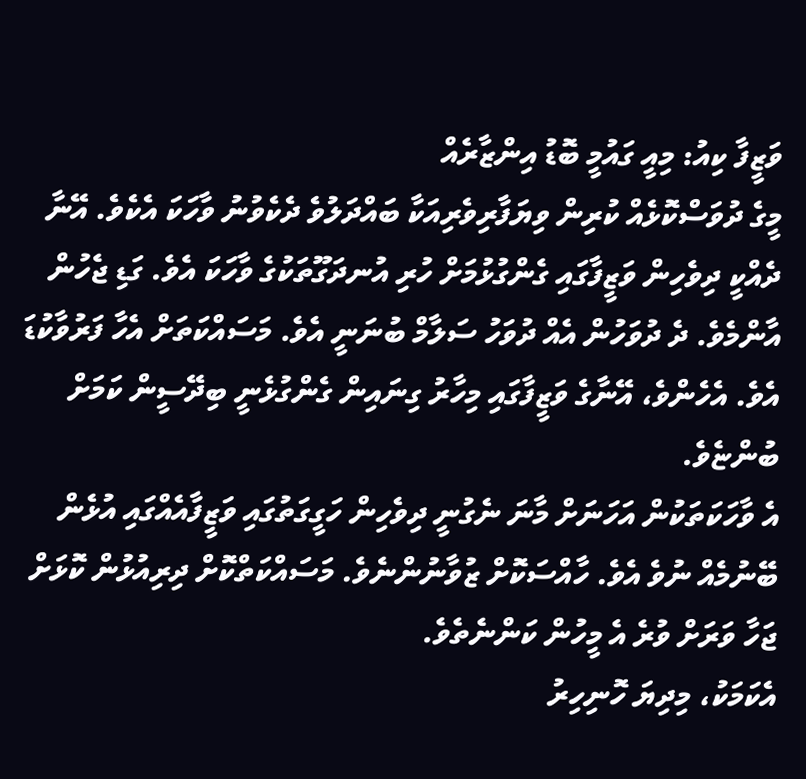ވަޒީފާ ކިއު: މިއީ ގައުމީ ބޮޑު އިންޒާރެއް
މީގެ ދުވަސްކޮޅެއް ކުރިން ވިޔަފާރިވެރިއަކާ ބައްދަލުވެ ދެކެވުނު ވާހަކަ އެކެވެ. އޭނާ ދެއްކީ ދިވެހިން ވަޒީފާގައި ގެންގުޅުމަށް ހުރި އުނދަގޫތަކުގެ ވާހަކަ އެވެ. ގަޑި ޖެހުން އާންމެވެ. ދެ ދުވަހުން އެއް ދުވަހު ސަލާމް ބުނަނީ އެވެ. މަސައްކަތަށް އެހާ ފަރުވާކުޑަ އެވެ. އެހެންވެ، އޭނާގެ ވަޒީފާގައި މިހާރު ގިނައިން ގެންގުޅެނީ ބިދޭސީން ކަމަށް ބުންޏެވެ.
އެ ވާހަކަތަކުން އަހަނަށް މާނަ ނެގުނީ ދިވެހިން ހަގީގަތުގައި ވަޒީފާއެއްގައި އުޅެން ބޭނުމެއް ނުވެ އެވެ. ހާއްސަކޮށް ޒުވާނުންނެވެ. މަސައްކަތްކޮށް ދިރިއުޅުން ކޮޅަށް ޖަހާ ވަރަށް ވުރެ އެ މީހުން ކަންނެތެވެ.
އެކަމަކު، މިދިޔަ ހޮނިހިރު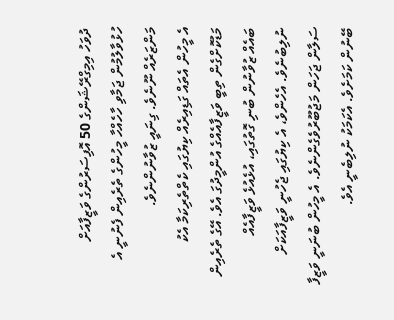ދުވަހު އިމިގްރޭޝަންގެ 50 އޮފިސަރުންގެ ވަޒީފާއަށް ހުޅުވާލުމުން ޖަމާވި ހާހެއްހާ މީހުންގެ ތެރެއިން ފެނުނީ އެ މަންޒަރެއް ނޫނެވެ. ގިނައީ ޒުވާނުންނެވެ.
އެ މީހުން އެތައް ގަޑިއިރެއް ކިޔުގައި ކެތްތެރިކަމާ އެކު މަޑުކޮށްގެން ތިބީ ވަޒީފާއެއްގެ އުންމީދުގަ އެވެ. އޭގެ ތެރެއިން ބައެއް ޒުވާނުން ބުނި ގޮތުގައި، އުޅެއުޅެ ވަޒީފާއެއް ނުލިބުނެވެ. އެހެންވެ، އެ ކިޔުގައި ޖެހުނީ ވަޒީފާއަކަށް ސަލާން ޖަހަން މަޖުބޫރުވެގެންނެވެ. އެ މީހުން ބުނަނީ ވަޒީފާ ބޭނުން ކަމަށެވެ. އެކަމަކު ނުލިބެނީ އެވެ.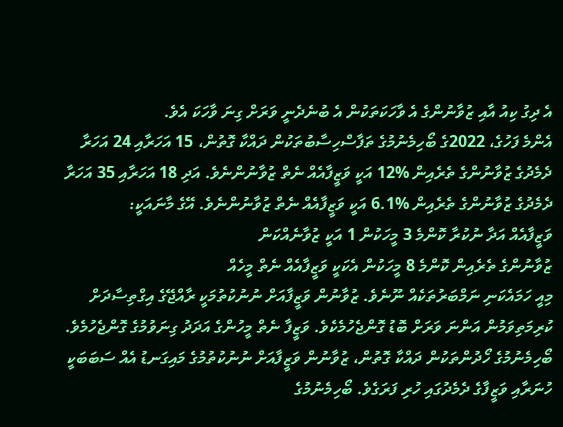އެ ދިގު ކިއު އާއި ޒުވާނުންގެ އެ ވާހަކަތަކުން އެ ބުނެދެނީ ވަރަށް ގިނަ ވާހަކަ އެވެ.
އެންމެ ފަހުގެ، 2022ގެ ބޯހިމެނުމުގެ ތަފާސްހިސާބުތަކުން ދައްކާ ގޮތުން، 15 އަހަރާއި 24 އަހަރާ ދެމެދުގެ ޒުވާނުންގެ ތެރެއިން %12 އަކީ ވަޒީފާއެއް ނެތް ޒުވާނުންނެވެ. އަދި 18 އަހަރާއި 35 އަހަރާ ދެމެދުގެ ޒުވާނުންގެ ތެރެއިން %6.1 އަކީ ވަޒީފާއެއް ނެތް ޒުވާނުންނެވެ. އޭގެ މާނައަކީ:
ވަޒީފާއެއް އަދާ ނުކުރާ ކޮންމެ 3 މީހަކުން 1 އަކީ ޒުވާނެއްކަން
ޒުވާނުންގެ ތެރެއިން ކޮންމެ 8 މީހަކުން އެކަކީ ވަޒީފާއެއް ނެތް މީހެއް
މިއީ ހަމައެކަނި ނަމްބަރުތަކެއް ނޫނެވެ. ޒުވާނުން ވަޒީފާއަށް ނުނުކުތުމަކީ ރާއްޖޭގެ އިގްތިސާދަށް ކުރިމަތިވަމުން އަންނަ ވަރަށް ބޮޑު ގޮންޖެހުމެކެވެ. ވަޒީފާ ނެތް މީހުންގެ އަދަދު ގިނަވުމުގެ ގޮންޖެހުމެވެ.
ބޯހިމެނުމުގެ ހޯދުންތަކުން ދައްކާ ގޮތުން، ޒުވާނުން ވަޒީފާއަށް ނުނުކުތުމުގެ މައިގަނޑު އެއް ސަބަބަކީ ހުނަރާއި ވަޒީފާގެ ދެމެދުގައި ހުރި ފަރަގެވެ. ބޯހިމެނުމުގެ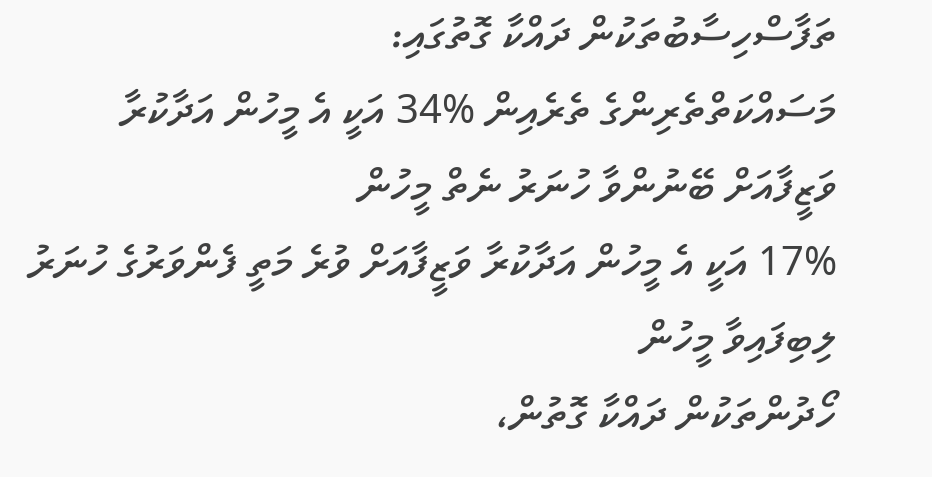ތަފާސްހިސާބުތަކުން ދައްކާ ގޮތުގައި:
މަސައްކަތްތެރިންގެ ތެރެއިން %34 އަކީ އެ މީހުން އަދާކުރާ ވަޒީފާއަށް ބޭނުންވާ ހުނަރު ނެތް މީހުން
17% އަކީ އެ މީހުން އަދާކުރާ ވަޒީފާއަށް ވުރެ މަތީ ފެންވަރުގެ ހުނަރު ލިބިފައިވާ މީހުން
ހޯދުންތަކުން ދައްކާ ގޮތުން،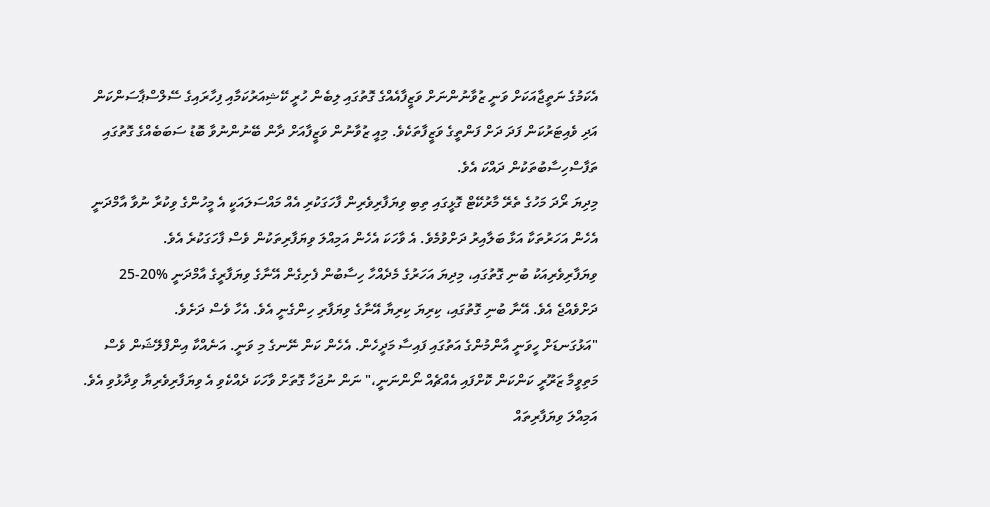އެކަމުގެ ނަތީޖާއަކަށް ވަނީ ޒުވާނުންނަށް ވަޒީފާއެއްގެ ގޮތުގައި ލިބެން ހުރީ ކޭޝިއަރުކަމާއި ފިހާރައިގެ ސޭލްސްޕާސަންކަން އަދި ވެއިޓަރުކަން ފަދަ ދަށް ފަންތީގެ ވަޒީފާތަކެވެ. މިއީ ޒުވާނުން ވަޒީފާއަށް ދާން ބޭނުންނުވާ ބޮޑު ސަބަބެއްގެ ގޮތުގައި ތަފާސްހިސާބުތަކުން ދައްކަ އެވެ.
މިދިޔަ ރޯދަ މަހުގެ ތެރޭ މާރުކޭޓް ގޮޅީގައި ތިބި ވިޔަފާރިވެރިން ފާހަގަކުރި އެއް މައްސަލައަކީ އެ މީހުންގެ ވިކުރާ ނުވާ އާމްދަނީ އެހެން އަހަރުތަކާ އަޅާ ބަލާއިރު ދަށްވުމެވެ. އެ ވާހަކަ އެހެން އަމިއްލަ ވިޔަފާރިތަކުން ވެސް ފާހަގަކުރެ އެވެ.
ވިޔަފާރިވެރިއަކު ބުނި ގޮތުގައި، މިދިޔަ އަހަރުގެ މެދެއްހާ ހިސާބުން ފެށިގެން އޭނާގެ ވިޔަފާރީގެ އާމްދަނީ %20-25 ދަށްވެއްޖެ އެވެ. އޭނާ ބުނި ގޮތުގައި، ކިރިޔަ ކިރިޔާ އޭނާގެ ވިޔަފާރި ހިންގެނީ އެވެ. އެހާ ވެސް ދަށެވެ.
"އަޅުގަނޑަށް ހީވަނީ އާންމުންގެ އަތުގައި ފައިސާ މަދީހެން. އެހެން ކަން ނޭނގެ މި ވަނީ. އަނެއްކާ އިންފްލޭޝަން ވެސް މަތިވީމާ ޒަރޫރީ ކަންކަން ކޮށްފައި އެއްޗެއް ނޯންނަނީ،" ނަން ނުޖަހާ ގޮތަށް ވާހަކަ ދެއްކެވި އެ ވިޔަފާރިވެރިޔާ ވިދާޅުވި އެވެ.
އަމިއްލަ ވިޔަފާރިތައް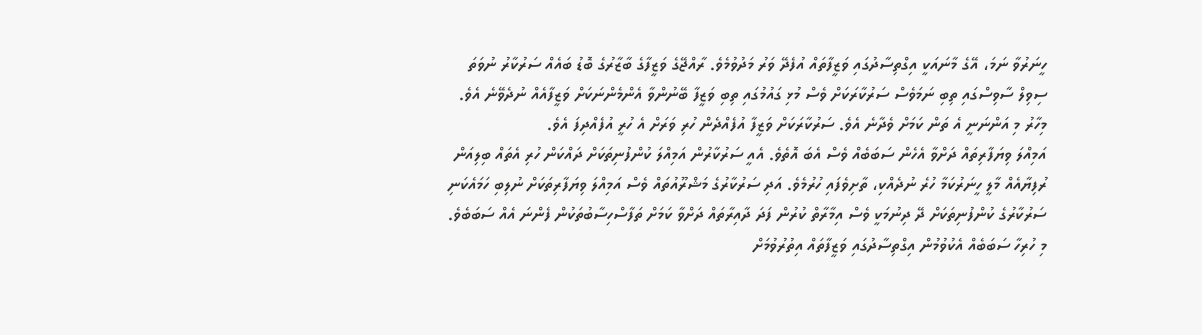ހީނަރުވާ ނަމަ، އޭގެ މާނައަކީ އިގްތިސާދުގައި ވަޒީފާތައް އުފެދޭ ވަރު މަދުވުމެވެ. ރާއްޖޭގެ ވަޒީފާގެ ބާޒާރުގެ ބޮޑު ބައެއް ސަރުކާރު ނުވަތަ ސިވިލް ސާވިސްގައި ތިބި ނަމަވެސް ސަރުކާރަކަށް ވެސް މުޅި ގައުމުގައި ތިބި ވަޒީފާ ބޭނުންވާ އެންމެންނަކަށް ވަޒީފާއެއް ނުދެވޭނެ އެވެ.
މިހާރު މި އަންނަނީ އެ ތަން ކަމަށް ވެދާނެ އެވެ. ސަރުކާރަކަށް ވަޒީފާ އުފެއްދެން ހުރި ވަރަށް އެ ހުރީ އުފެއްދިފަ އެވެ.
އަމިއްލަ ވިޔަފާރިތައް ދަށްވާ އެހެން ސަބަބެއް ވެސް އެބަ އޮތެވެ. އެއީ ސަރުކާރުން އަމިއްލަ ކުންފުނިތަކަށް ދައްކަން ހުރި އެތައް ބިލިއަން ރުފިޔާއެއް މާލީ ހީނަރުކަމާ ހުރެ ނުދެއްކި، ތާށިވެފައި ހުރުމެވެ. އަދި ސަރުކާރުގެ މަޝްރޫއުތައް ވެސް އަމިއްލަ ވިޔަފާރިތަކަށް ނުލިބި ހަމައެކަނި ސަރުކާރުގެ ކުންފުނިތަކަށް ދޭ ދިނުމަކީ ވެސް އިމާރާތް ކުރުން ފަދަ ދާއިރާތައް ދަށްވާ ކަމަށް ތަފާސްހިސާބުތަކުން ފެންނަ އެއް ސަބަބެވެ.
މި ހުރިހާ ސަބަބެއް އެކުވުމުން އިގްތިސާދުގައި ވަޒީފާތައް އިތުރުވުމަށް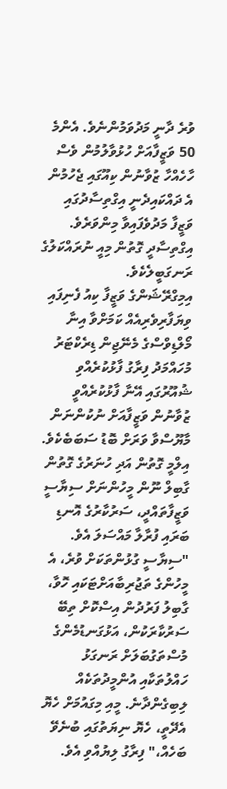ވުރެ ދާނީ މަދުވަމުންނެވެ. އެންމެ 50 ވަޒީފާއަށް ހުޅުވާލުމުން ވެސް ހާހެއްހާ ޒުވާނުން ކިއޫގައި ޖެހުމުން އެ ދައްކައިދެނީ އިގްތިސާދުގައި ވަޒީފާ މަދުވެފައިވާ މިންވަރެވެ.
އިގްތިސާދީ ގޮތުން މިއީ ނުރައްކަލުގެ ރަނގަބީލެކެވެ.
އިމިގްރޭޝަންގެ ވަޒީފާ ކިއު ފެނިފައި ވިޔަފާރިވެރިއެއް ކަމަށްވާ އިނާ މޯލްޑިވްސްގެ މެނޭޖިން ޑިރެކްޓަރު މުހައްމަދު ފިރާގު ފާޅުކުރެއްވި ޝުއޫރުގައި އޭނާ ފާޅުކުރެއްވީ ޒުވާނުން ވަޒީފާއަށް ނުކުންނަން މާޔޫސްވާ ވަރަށް ބޮޑު ސަބަބެކެވެ. އިލްމީ ގޮތުން އަދި ހުނަރުގެ ގޮތުން ގާބިލް ނޫން މީހުންނަށް ސިޔާސީ ވަޒީފާތައްދީ، ސަރުކާރުގެ އޮނޑި ބަރައި ފުރާލާ މައްސަލަ އެވެ.
"ސިޔާސީ ގުޅުންތަކަށް ވުރެ، އެ މީހުންގެ ތަޖުރިބާއަށްޓަކައި ހޮވާ، ގާބިލު ފަރުދުން އިސްކޮށް ތިބޭ ސަރުކާރަކުން، އަޅުގަނޑުމެންގެ މުސްތަގުބަލަށް ރަނގަޅު ހައްލުތަކާއި އުންމީދުތަކެއް ލިބިގެންދާނެ. މީއި މިގައުމަށް ހެޔޮ އެދޭތީ، ހެޔޮ ނިޔަތުގައި ބުނެވޭ ބަހެއް،" ފިރާގު ލިޔުއްވި އެވެ.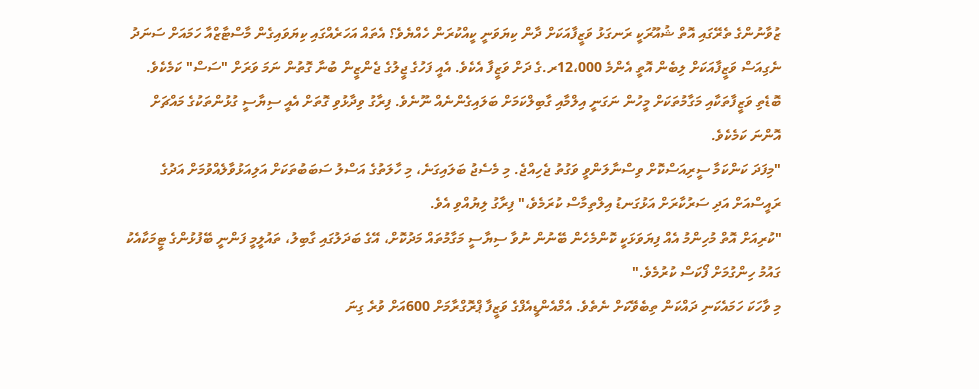ޒުވާނުންގެ ތެރޭގައި އޮތް ޝުއޫރަކީ ރަނގަޅު ވަޒީފާއަކަށް ދާން ކިޔަވަނީ ކީއްކުރަން ހެއްޔެވެ؟ އެތައް އަހަރެއްގައި ކިޔަވައިގެން މާސްޓާޒްއާ ހަމައަށް ސަނަދު ނެގިއަސް ވަޒީފާއަކަށް ލިބެން އޮތީ އެންމެ 12،000ރ.ގެ ދަށް ވަޒީފާ އެކެވެ. އެއީ ފަހުގެ ޖީލުގެ ޖެންޒީން ބުނާ ގޮތުން ނަމަ ވަރަށް "ސަސް" ކަމެކެވެ.
ބޮޑެތި ވަޒީފާތަކާއި މަގާމުތަކަށް މީހުން ނަގަނީ އިލްމާއި ގާބިލްކަމަށް ބަލައިގެންނެއް ނޫނެވެ. ފިރާގު ވިދާޅުވި ގޮތަށް އެއީ ސިޔާސީ ގުޅުންތަކުގެ މައްޗަށް އޮންނަ ކަމެކެވެ.
"މިފަދަ ކަންކަމާ ސީރިއަސްކޮށް ވިސްނާލަންވީ ވަގުތު ޖެހިއްޖެ. މި މެސެޖު ބަލައިގަނެ، މި ހާލަތުގެ އަސްލު ސަބަބުތަކަށް އަލިއަޅުވާލެއްވުމަށް އަދުގެ ރައީސްއަށް އަދި ސަރުކާރަށް އަޅުގަނޑު އިލްތިމާސް ކުރަމެވެ،" ފިރާގު ލިޔުއްވި އެވެ.
"ކުރިއަށް އޮތް މުހިންމު އެއް ފިޔަވަޅަކީ ކޮންމެހެން ބޭނުން ނުވާ ސިޔާސީ މަގާމުތައް މަދުކޮށް، އޭގެ ބަދަލުގައި ގާބިލު، ތައުލީމީ ފަންނީ ބޭފުޅުންގެ ޓީމަކާއެކު ގައުމު ހިންގުމަށް ފޯކަސް ކުރުމެވެ."
މި ވާހަކަ ހަމައެކަނި ދައްކަން ތިބެވޭކަށް ނެތެވެ. އެމްއެންޑީއެފްގެ ވަޒީފާ ޕްރޮގްރާމަށް 600އަށް ވުރެ ގިނަ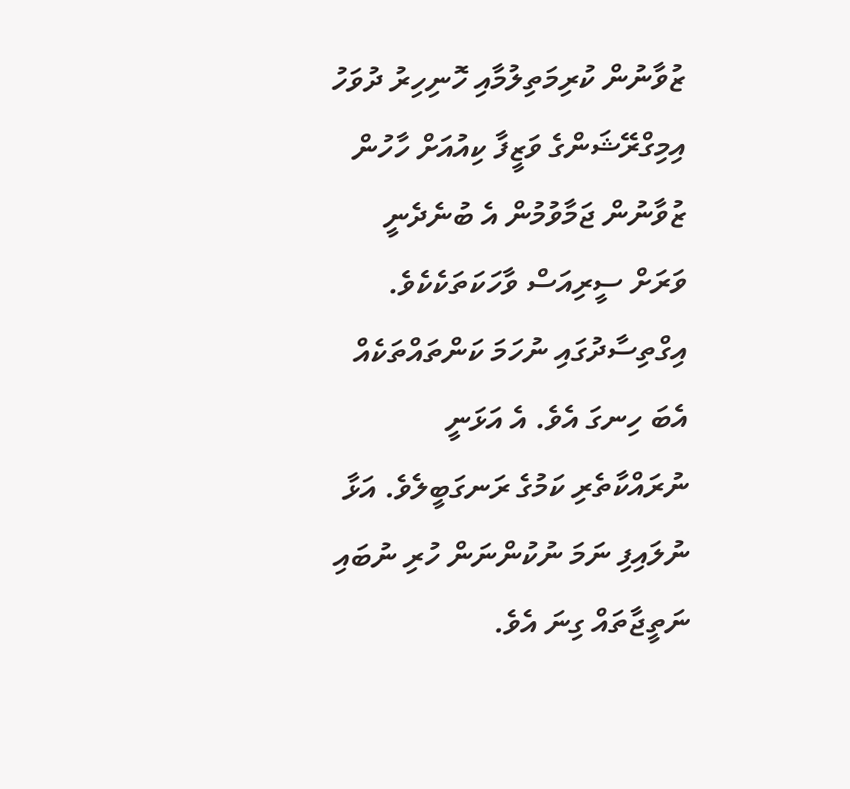ޒުވާނުން ކުރިމަތިލުމާއި ހޮނިހިރު ދުވަހު އިމިގްރޭޝަންގެ ވަޒީފާ ކިއުއަށް ހާހުން ޒުވާނުން ޖަމާވުމުން އެ ބުނެދެނީ ވަރަށް ސީރިއަސް ވާހަކަތަކެކެވެ.
އިގްތިސާދުގައި ނުހަމަ ކަންތައްތަކެއް އެބަ ހިނގަ އެވެ. އެ އަޅަނީ ނުރައްކާތެރި ކަމުގެ ރަނގަބީލެވެ. އަޅާ ނުލައިފި ނަމަ ނުކުންނަން ހުރި ނުބައި ނަތީޖާތައް ގިނަ އެވެ.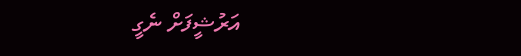އަރުޝީފަށް ނެގީ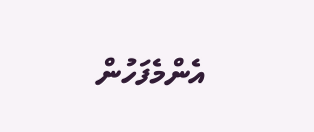އެންމެފަހުން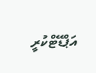އަޕްޑޭޓްކުރީ